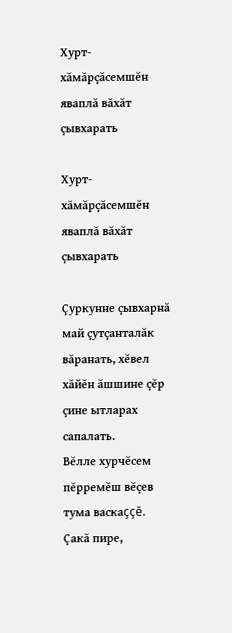Хурт-хăмăрçăсемшĕн яваплă вăхăт çывхарать

Хурт-хăмăрçăсемшĕн яваплă вăхăт çывхарать

Çуркунне çывхарнă май çутçанталăк вăранать, хĕвел хăйĕн ăшшине çĕр çине ытларах сапалать.
Вĕлле хурчĕсем пĕрремĕш вĕçев тума васкаççĕ.
Çакă пире,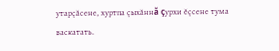утарçăсене, хуртпа çыхăннă çурхи ĕçсене тума васкатать.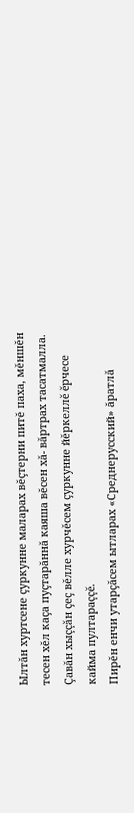Ылтăн хуртсене çуркунне маларах вĕçтерни питĕ паха, мĕншĕн тесен хĕл каçа пуçтарăннă каяша вĕсен хă- вăртрах тасатмалла. Çавăн хыççăн çеç вĕлле хурчĕсем çуркунне йĕркеллĕ ĕрчесе кайма пултараççĕ.
Пирĕн енчи утарçăсем ытларах «Среднерусский» ăратлă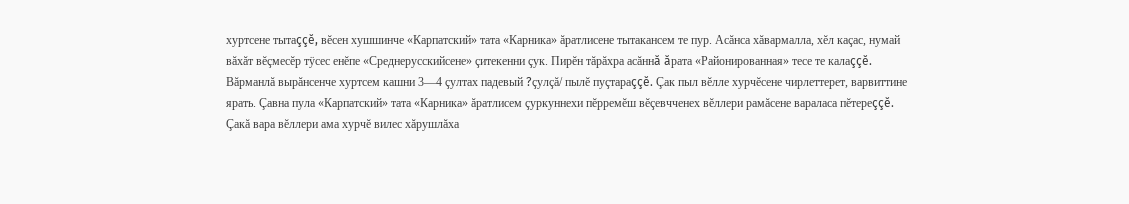хуртсене тытаççĕ, вĕсен хушшинче «Карпатский» тата «Карника» ăратлисене тытакансем те пур. Асăнса хăвармалла, хĕл каçас, нумай вăхăт вĕçмесĕр тÿсес енĕпе «Среднерусскийсене» çитекенни çук. Пирĕн тăрăхра асăннă ăрата «Районированная» тесе те калаççĕ.
Вăрманлă вырăнсенче хуртсем кашни 3—4 çултах падевый ?çулçă/ пылĕ пуçтараççĕ. Çак пыл вĕлле хурчĕсене чирлеттерет, варвиттине ярать. Çавна пула «Карпатский» тата «Карника» ăратлисем çуркуннехи пĕрремĕш вĕçевчченех вĕллери рамăсене вараласа пĕтереççĕ. Çакă вара вĕллери ама хурчĕ вилес хăрушлăха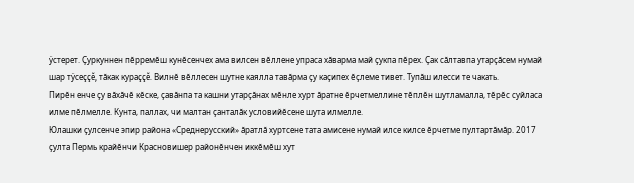ÿстерет. Çуркуннен пĕрремĕш кунĕсенчех ама вилсен вĕллене упраса хăварма май çукпа пĕрех. Çак сăлтавпа утарçăсем нумай шар тÿсеççĕ, тăкак кураççĕ. Вилнĕ вĕллесен шутне каялла тавăрма çу каçипех ĕçлеме тивет. Тупăш илесси те чакать.
Пирĕн енче çу вăхăчĕ кĕске, çавăнпа та кашни утарçăнах мĕнле хурт ăратне ĕрчетмеллине тĕплĕн шутламалла, тĕрĕс суйласа илме пĕлмелле. Кунта, паллах, чи малтан çанталăк условийĕсене шута илмелле.
Юлашки çулсенче эпир района «Среднерусский» ăратлă хуртсене тата амисене нумай илсе килсе ĕрчетме пултартăмăр. 2017 çулта Пермь крайĕнчи Красновишер районĕнчен иккĕмĕш хут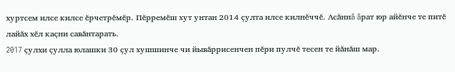хуртсем илсе килсе ĕрчетрĕмĕр. Пĕрремĕш хут унтан 2014 çулта илсе килнĕччĕ. Асăннă ăрат юр айĕнче те питĕ лайăх хĕл каçни савăнтарать.
2017 çулхи çулла юлашки 30 çул хушшинче чи йывăррисенчен пĕри пулчĕ тесен те йăнăш мар.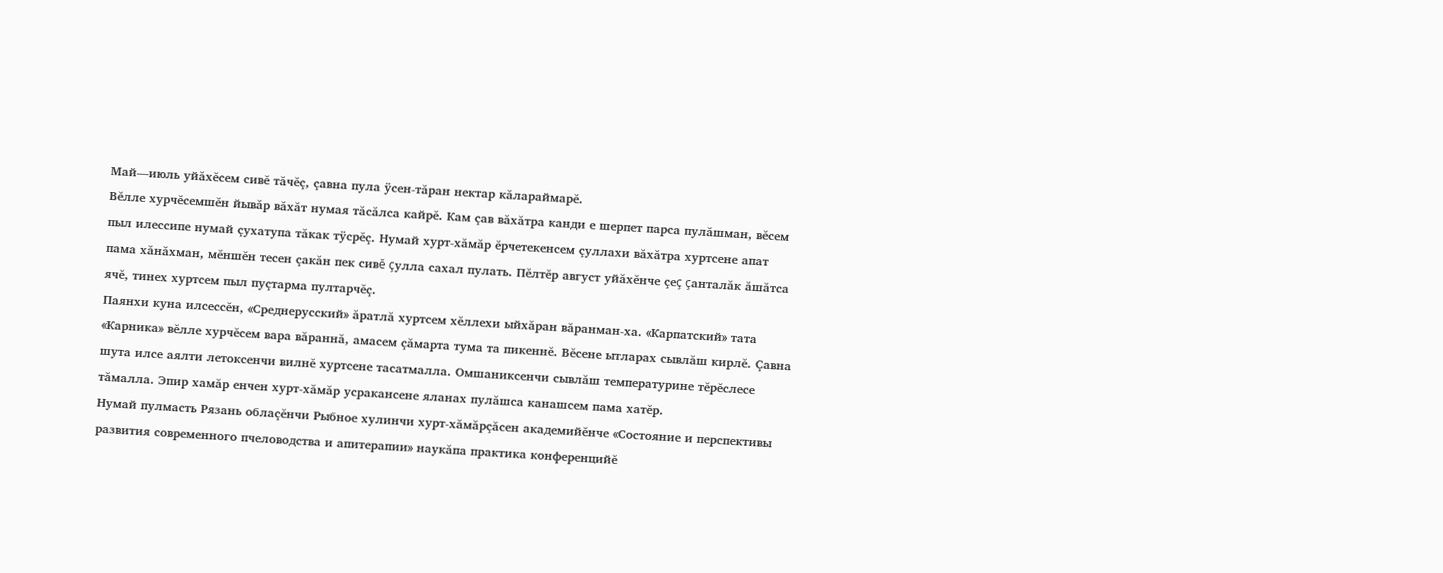Май—июль уйăхĕсем сивĕ тăчĕç, çавна пула ÿсен-тăран нектар кăлараймарĕ.
Вĕлле хурчĕсемшĕн йывăр вăхăт нумая тăсăлса кайрĕ. Кам çав вăхăтра канди е шерпет парса пулăшман, вĕсем пыл илессипе нумай çухатупа тăкак тÿсрĕç. Нумай хурт-хăмăр ĕрчетекенсем çуллахи вăхăтра хуртсене апат пама хăнăхман, мĕншĕн тесен çакăн пек сивĕ çулла сахал пулать. Пĕлтĕр август уйăхĕнче çеç çанталăк ăшăтса ячĕ, тинех хуртсем пыл пуçтарма пултарчĕç.
Паянхи куна илсессĕн, «Среднерусский» ăратлă хуртсем хĕллехи ыйхăран вăранман-ха. «Карпатский» тата «Карника» вĕлле хурчĕсем вара вăраннă, амасем çăмарта тума та пикеннĕ. Вĕсене ытларах сывлăш кирлĕ. Çавна шута илсе аялти летоксенчи вилнĕ хуртсене тасатмалла. Омшаниксенчи сывлăш температурине тĕрĕслесе тăмалла. Эпир хамăр енчен хурт-хăмăр усракансене яланах пулăшса канашсем пама хатĕр.
Нумай пулмасть Рязань облаçĕнчи Рыбное хулинчи хурт-хăмăрçăсен академийĕнче «Состояние и перспективы развития современного пчеловодства и апитерапии» наукăпа практика конференцийĕ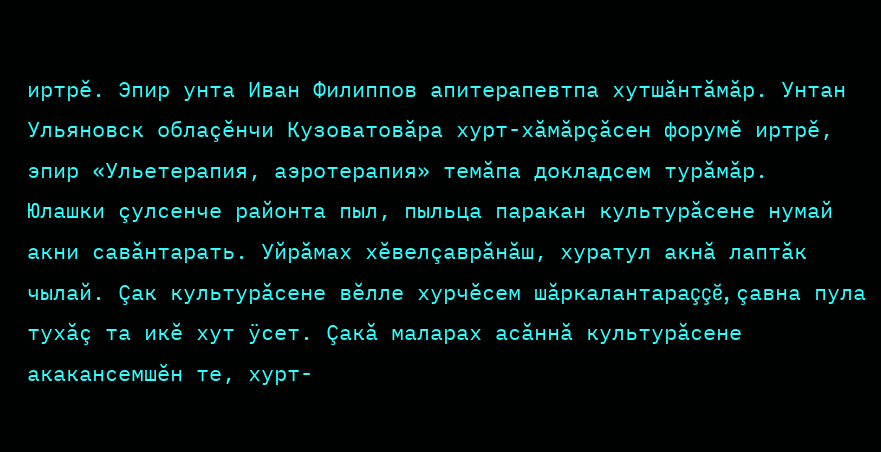иртрĕ. Эпир унта Иван Филиппов апитерапевтпа хутшăнтăмăр. Унтан Ульяновск облаçĕнчи Кузоватовăра хурт-хăмăрçăсен форумĕ иртрĕ, эпир «Ульетерапия, аэротерапия» темăпа докладсем турăмăр.
Юлашки çулсенче районта пыл, пыльца паракан культурăсене нумай акни савăнтарать. Уйрăмах хĕвелçаврăнăш, хуратул акнă лаптăк чылай. Çак культурăсене вĕлле хурчĕсем шăркалантараççĕ, çавна пула тухăç та икĕ хут ÿсет. Çакă маларах асăннă культурăсене акакансемшĕн те, хурт-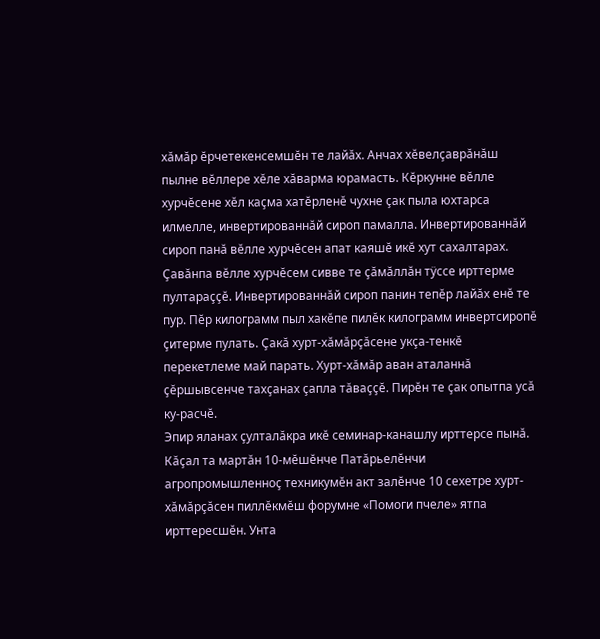хăмăр ĕрчетекенсемшĕн те лайăх. Анчах хĕвелçаврăнăш пылне вĕллере хĕле хăварма юрамасть. Кĕркунне вĕлле хурчĕсене хĕл каçма хатĕрленĕ чухне çак пыла юхтарса илмелле, инвертированнăй сироп памалла. Инвертированнăй сироп панă вĕлле хурчĕсен апат каяшĕ икĕ хут сахалтарах. Çавăнпа вĕлле хурчĕсем сивве те çăмăллăн тÿссе ирттерме пултараççĕ. Инвертированнăй сироп панин тепĕр лайăх енĕ те пур. Пĕр килограмм пыл хакĕпе пилĕк килограмм инвертсиропĕ çитерме пулать. Çакă хурт-хăмăрçăсене укçа-тенкĕ перекетлеме май парать. Хурт-хăмăр аван аталаннă çĕршывсенче тахçанах çапла тăваççĕ. Пирĕн те çак опытпа усă ку-расчĕ.
Эпир яланах çулталăкра икĕ семинар-канашлу ирттерсе пынă. Кăçал та мартăн 10-мĕшĕнче Патăрьелĕнчи агропромышленноç техникумĕн акт залĕнче 10 сехетре хурт-хăмăрçăсен пиллĕкмĕш форумне «Помоги пчеле» ятпа ирттересшĕн. Унта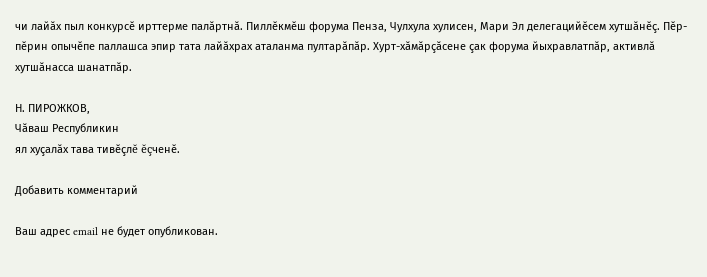чи лайăх пыл конкурсĕ ирттерме палăртнă. Пиллĕкмĕш форума Пенза, Чулхула хулисен, Мари Эл делегацийĕсем хутшăнĕç. Пĕр-пĕрин опычĕпе паллашса эпир тата лайăхрах аталанма пултарăпăр. Хурт-хăмăрçăсене çак форума йыхравлатпăр, активлă хутшăнасса шанатпăр.

Н. ПИРОЖКОВ,
Чăваш Республикин
ял хуçалăх тава тивĕçлĕ ĕçченĕ.

Добавить комментарий

Ваш адрес email не будет опубликован.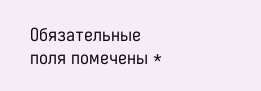Обязательные поля помечены *